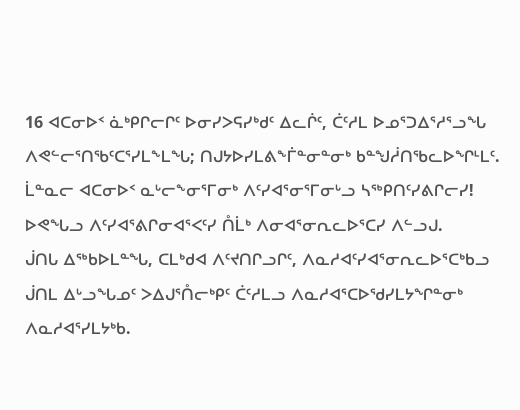16 ᐊᑕᓂᐅᑉ ᓈᒃᑭᒋᓕᒋᑦ ᐅᓂᓯᐳᕋᓯᒃᑯᑦ ᐃᓚᒌᑦ, ᑖᑦᓱᒪ ᐅᓄᕐᑐᐃᕐᓱᕐᓗᖓ ᐱᕙᓪᓕᕐᑎᖃᑦᑕᕐᓯᒪᖕᒪᖓ; ᑎᒍᔭᐅᓯᒪᕕᖕᒦᓐᓂᓐᓂᒃ ᑲᓐᖑᓲᑎᖃᓚᐅᖏᒻᒪᑦ.
ᒫᓐᓇᓕ ᐊᑕᓂᐅᑉ ᓇᒡᓕᖕᓂᕐᒥᓂᒃ ᐱᑦᓯᐊᕐᓂᕐᒥᓂᒡᓗ ᓴᖅᑭᑎᑦᓯᕕᒋᓕᓯ! ᐅᕙᖓᓗ ᐱᑦᓯᐊᕐᕕᒋᓂᐊᕐᐸᑦᓯ ᑍᒫᒃ ᐱᓂᐊᕐᓂᕆᓚᐅᕐᑕᓯ ᐱᓪᓗᒍ.
ᒎᑎᒐ ᐃᖅᑲᐅᒪᓐᖓ, ᑕᒪᒃᑯᐊ ᐱᑦᔪᑎᒋᓗᒋᑦ, ᐱᓇᓱᐊᑦᓯᐊᕐᓂᕆᓚᐅᕐᑕᒃᑲᓗ ᒎᑎᒪ ᐃᒡᓗᖓᓄᑦ ᐳᐃᒍᕐᑍᓕᒃᑭᑦ ᑖᑦᓱᒪᓗ ᐱᓇᓱᐊᕐᑕᐅᖁᓯᒪᔭᖏᓐᓂᒃ ᐱᓇᓱᐊᕐᓯᒪᔭᒃᑲ.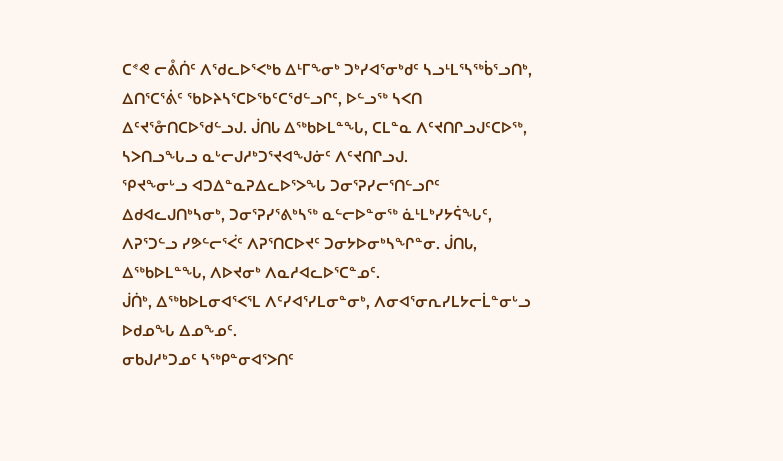ᑕᕝᕙ ᓕᕔᑏᑦ ᐱᖁᓚᐅᕐᐸᒃᑲ ᐃᒻᒥᖕᓂᒃ ᑐᒃᓯᐊᕐᓂᒃᑯᑦ ᓴᓗᒻᒪᕐᓴᖅᑳᕐᓗᑎᒃ, ᐃᑎᕐᑕᕐᕖᑦ ᖃᐅᔨᓴᕐᑕᐅᖃᑦᑕᖁᓪᓗᒋᑦ, ᐅᓪᓗᖅ ᓴᐸᑎ ᐃᑦᔪᕐᓁᑎᑕᐅᖁᓪᓗᒍ. ᒎᑎᒐ ᐃᖅᑲᐅᒪᓐᖓ, ᑕᒪᓐᓇ ᐱᑦᔪᑎᒋᓗᒍᑦᑕᐅᖅ, ᓴᐳᑎᓗᖓᓗ ᓇᒡᓕᒍᓱᒃᑐᕐᔪᐊᖑᓃᑦ ᐱᑦᔪᑎᒋᓗᒍ.
ᕿᔪᖕᓂᒡᓗ ᐊᑐᐃᓐᓇᕈᐃᓚᐅᕐᐳᖓ ᑐᓂᕐᕈᓯᓕᕐᑎᓪᓗᒋᑦ ᐃᑯᐊᓚᒍᑎᒃᓴᓂᒃ, ᑐᓂᕐᕈᓯᕐᕕᒃᓴᖅ ᓇᓪᓕᐅᓐᓂᖅ ᓈᒻᒪᒃᓯᔭᕌᖓᑦ, ᐱᕈᕐᑐᓪᓗ ᓯᕗᓪᓕᕐᐹᑦ ᐱᕈᕐᑎᑕᐅᔪᑦ ᑐᓂᔭᐅᓂᒃᓴᖏᓐᓂ. ᒎᑎᒐ, ᐃᖅᑲᐅᒪᓐᖓ, ᐱᐅᔪᓂᒃ ᐱᓇᓱᐊᓚᐅᕐᑕᓐᓄᑦ.
ᒎᑏᒃ, ᐃᖅᑲᐅᒪᓂᐊᕐᐸᕐᒪ ᐱᑦᓯᐊᕐᓯᒪᓂᓐᓂᒃ, ᐱᓂᐊᕐᓂᕆᓯᒪᔭᓕᒫᓐᓂᒡᓗ ᐅᑯᓄᖓ ᐃᓄᖕᓄᑦ.
ᓂᑲᒍᓱᒃᑐᓄᑦ ᓴᖅᑭᓐᓂᐊᕐᐳᑎᑦ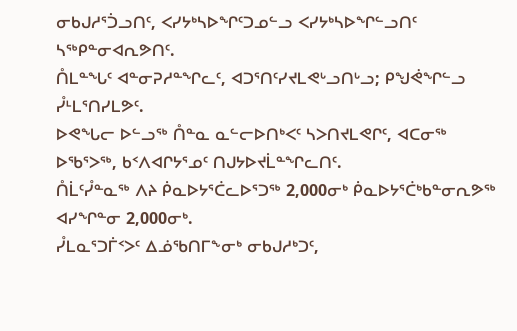ᓂᑲᒍᓱᕐᑑᓗᑎᑦ, ᐸᓯᔭᒃᓴᐅᖏᑦᑐᓄᓪᓗ ᐸᓯᔭᒃᓴᐅᖏᓪᓗᑎᑦ ᓴᖅᑭᓐᓂᐊᕆᕗᑎᑦ.
ᑍᒪᓐᖓᑦ ᐊᓐᓂᕈᓱᓐᖏᓚᑦ, ᐊᑐᕐᑎᑦᓯᔪᒪᕙᒡᓗᑎᒡᓗ; ᑭᖑᕚᖏᓪᓗ ᓮᒻᒪᕐᑎᓯᒪᕗᑦ.
ᐅᕙᖓᓕ ᐅᓪᓗᖅ ᑍᓐᓇ ᓇᓪᓕᐅᑎᒃᐸᑦ ᓴᐳᑎᔪᒪᕙᒋᑦ, ᐊᑕᓂᖅ ᐅᖃᕐᐳᖅ, ᑲᑉᐱᐊᒋᔭᕐᓄᑦ ᑎᒍᔭᐅᔪᒫᓐᖏᓚᑎᑦ.
ᑍᒫᑦᓮᓐᓇᖅ ᐱᔨ ᑮᓇᐅᔭᕐᑖᓚᐅᕐᑐᖅ 2,000ᓂᒃ ᑮᓇᐅᔭᕐᑖᒃᑲᓐᓂᕆᕗᖅ ᐊᓯᖏᓐᓂ 2,000ᓂᒃ.
ᓮᒪᓇᕐᑐᒦᑉᐳᑦ ᐃᓅᖃᑎᒥᖕᓂᒃ ᓂᑲᒍᓱᒃᑐᑦ,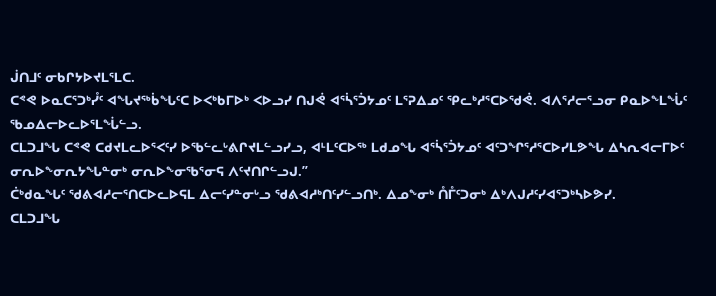ᒎᑎᒧᑦ ᓂᑲᒋᔭᐅᔪᒪᕐᒪᑕ.
ᑕᕝᕙ ᐅᓇᑕᕐᑐᒃᓮᑦ ᐊᖓᔪᖅᑳᖓᑦᑕ ᐅᐸᒃᑲᒥᐅᒃ ᐸᐅᓗᓯ ᑎᒍᕚ ᐊᕐᓵᕐᑑᔭᓄᑦ ᒪᕐᕈᐃᓄᑦ ᕿᓚᒃᓱᕐᑕᐅᖁᕚ. ᐊᐱᕐᓱᓕᕐᓗᓂ ᑭᓇᐅᖕᒪᖔᑦ ᖃᓄᐃᓕᐅᓚᐅᕐᒪᖔᓪᓗ.
ᑕᒪᑐᒧᖓ ᑕᕝᕙ ᑕᑯᔪᒪᓚᐅᕐᐸᑦᓯ ᐅᖃᓪᓚᒡᕕᒋᔪᒪᓪᓗᓯᓗ, ᐊᒻᒪᑦᑕᐅᖅ ᒪᑯᓄᖓ ᐊᕐᓵᕐᑑᔭᓄᑦ ᐊᑦᑐᖏᕐᓱᕐᑕᐅᓯᒪᕗᖓ ᐃᓴᕆᐊᓕᒥᐅᑦ ᓂᕆᐅᖕᓂᕆᔭᖓᓐᓂᒃ ᓂᕆᐅᖕᓂᖃᕐᓂᕋ ᐱᑦᔪᑎᒋᓪᓗᒍ.”
ᑖᒃᑯᓇᖓᑦ ᖁᕕᐊᓱᓕᕐᑎᑕᐅᓚᐅᕋᒪ ᐃᓕᑦᓯᓐᓂᒡᓗ ᖁᕕᐊᓱᒃᑎᑦᓯᓪᓗᑎᒃ. ᐃᓄᖕᓂᒃ ᑍᒤᑦᑐᓂᒃ ᐃᒃᐱᒍᓱᑦᓯᐊᕐᑐᒃᓴᐅᕗᓯ.
ᑕᒪᑐᒧᖓ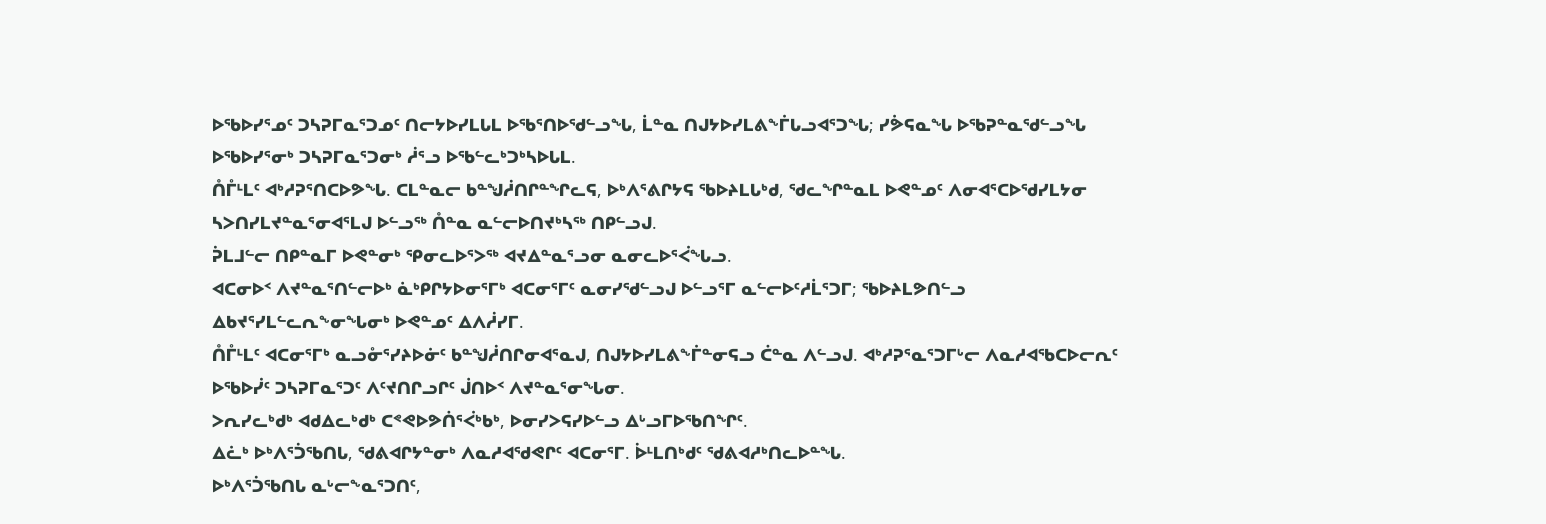ᐅᖃᐅᓯᕐᓄᑦ ᑐᓴᕈᒥᓇᕐᑐᓄᑦ ᑎᓕᔭᐅᓯᒪᒐᒪ ᐅᖃᕐᑎᐅᖁᓪᓗᖓ, ᒫᓐᓇ ᑎᒍᔭᐅᓯᒪᕕᖕᒦᒐᓗᐊᕐᑐᖓ; ᓯᕘᕋᓇᖓ ᐅᖃᕈᓐᓇᖁᓪᓗᖓ ᐅᖃᐅᓯᕐᓂᒃ ᑐᓴᕈᒥᓇᕐᑐᓂᒃ ᓲᕐᓗ ᐅᖃᓪᓚᒃᑐᒃᓴᐅᒐᒪ.
ᑍᒤᒻᒪᑦ ᐊᒃᓱᕈᕐᑎᑕᐅᕗᖓ. ᑕᒪᓐᓇᓕ ᑲᓐᖑᓲᑎᒋᓐᖏᓚᕋ, ᐅᒃᐱᕐᕕᒋᔭᕋ ᖃᐅᔨᒪᒐᒃᑯ, ᖁᓚᖏᓐᓇᒪ ᐅᕙᓐᓄᑦ ᐱᓂᐊᕐᑕᐅᖁᓯᒪᔭᓂ ᓴᐳᑎᓯᒪᔪᓐᓇᕐᓂᐊᕐᒪᒍ ᐅᓪᓗᖅ ᑍᓐᓇ ᓇᓪᓕᐅᑎᔪᒃᓴᖅ ᑎᑭᓪᓗᒍ.
ᕉᒪᒧᓪᓕ ᑎᑭᓐᓇᒥ ᐅᕙᓐᓂᒃ ᕿᓂᓚᐅᕐᐳᖅ ᐊᔪᐃᓐᓇᕐᓗᓂ ᓇᓂᓚᐅᕐᐹᖓᓗ.
ᐊᑕᓂᐅᑉ ᐱᔪᓐᓇᕐᑎᓪᓕᐅᒃ ᓈᒃᑭᒋᔭᐅᓂᕐᒥᒃ ᐊᑕᓂᕐᒥᑦ ᓇᓂᓯᖁᓪᓗᒍ ᐅᓪᓗᕐᒥ ᓇᓪᓕᐅᑦᓱᒫᕐᑐᒥ; ᖃᐅᔨᒪᕗᑎᓪᓗ ᐃᑲᔪᕐᓯᒪᓪᓚᕆᖕᓂᖓᓂᒃ ᐅᕙᓐᓄᑦ ᐃᐱᓲᓯᒥ.
ᑍᒤᒻᒪᑦ ᐊᑕᓂᕐᒥᒃ ᓇᓗᓁᕐᓯᔨᐅᓃᑦ ᑲᓐᖑᓲᑎᒋᓂᐊᕐᓇᒍ, ᑎᒍᔭᐅᓯᒪᕕᖕᒦᓐᓂᕋᓗ ᑖᓐᓇ ᐱᓪᓗᒍ. ᐊᒃᓱᕈᕐᓇᕐᑐᒥᒡᓕ ᐱᓇᓱᐊᖃᑕᐅᓕᕆᑦ ᐅᖃᐅᓰᑦ ᑐᓴᕈᒥᓇᕐᑐᑦ ᐱᑦᔪᑎᒋᓗᒋᑦ ᒎᑎᐅᑉ ᐱᔪᓐᓇᕐᓂᖓᓂ.
ᐳᕆᓯᓚᒃᑯᒃ ᐊᑯᐃᓚᒃᑯᒃ ᑕᕝᕙᐅᕗᑏᕐᐹᒃᑲᒃ, ᐅᓂᓯᐳᕋᓯᐅᓪᓗ ᐃᒡᓗᒥᐅᖃᑎᖏᑦ.
ᐃᓛᒃ ᐅᒃᐱᕐᑑᖃᑎᒐ, ᖁᕕᐊᒋᔭᓐᓂᒃ ᐱᓇᓱᐊᖁᕙᒋᑦ ᐊᑕᓂᕐᒥ. ᐆᒻᒪᑎᒃᑯᑦ ᖁᕕᐊᓱᒃᑎᓚᐅᓐᖓ.
ᐅᒃᐱᕐᑑᖃᑎᒐ ᓇᒡᓕᖕᓇᕐᑐᑎᑦ,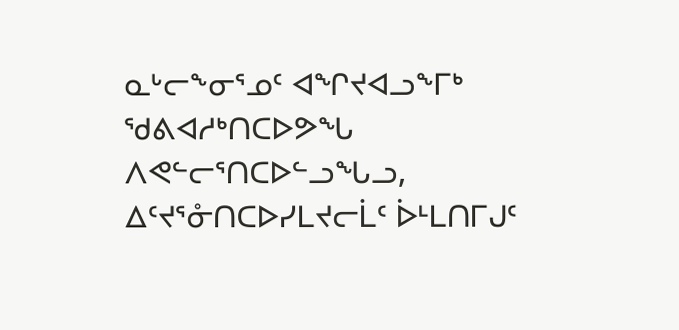ᓇᒡᓕᖕᓂᕐᓄᑦ ᐊᖏᔪᐊᓗᖕᒥᒃ ᖁᕕᐊᓱᒃᑎᑕᐅᕗᖓ ᐱᕙᓪᓕᕐᑎᑕᐅᓪᓗᖓᓗ, ᐃᑦᔪᕐᓁᑎᑕᐅᓯᒪᔪᓕᒫᑦ ᐆᒻᒪᑎᒥᒍᑦ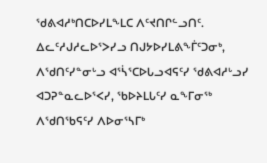ᖁᕕᐊᓱᒃᑎᑕᐅᓯᒪᖕᒪᑕ ᐱᑦᔪᑎᒋᓪᓗᑎᑦ.
ᐃᓚᑦᓱᒍᓱᓚᐅᕐᐳᓯᓗ ᑎᒍᔭᐅᓯᒪᕕᖕᒦᑦᑐᓂᒃ, ᐱᖁᑎᑦᓯᓐᓂᒡᓗ ᐊᕐᓵᕐᑕᐅᒐᓗᐊᕋᑦᓯ ᖁᕕᐊᓱᒡᓗᓯ ᐊᑐᕈᓐᓇᓚᐅᕐᐸᓯ, ᖃᐅᔨᒪᒐᑦᓯ ᓇᖕᒥᓂᖅ ᐱᖁᑎᖃᕋᑦᓯ ᐱᐅᓂᕐᓴᒥᒃ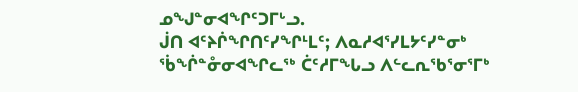ᓄᖑᓐᓂᐊᖏᑦᑐᒥᒡᓗ.
ᒎᑎ ᐊᑦᔨᒌᖏᑎᑦᓯᖏᒻᒪᑦ; ᐱᓇᓱᐊᕐᓯᒪᔭᑦᓯᓐᓂᒃ ᖄᖐᓐᓁᓂᐊᖏᓚᖅ ᑖᑦᓱᒥᖓᓗ ᐱᓪᓚᕆᖃᕐᓂᕐᒥᒃ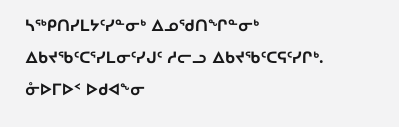ᓴᖅᑭᑎᓯᒪᔭᑦᓯᓐᓂᒃ ᐃᓄᖁᑎᖏᓐᓂᒃ ᐃᑲᔪᖃᑦᑕᕐᓯᒪᓂᑦᓯᒍᑦ ᓱᓕᓗ ᐃᑲᔪᖃᑦᑕᕋᑦᓯᒋᒃ.
ᓁᐅᒥᐅᑉ ᐅᑯᐊᖕᓂ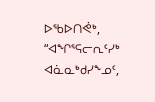ᐅᖃᐅᑎᕚᒃ, “ᐊᖏᕐᕋᓕᕆᑦᓯᒃ ᐊᓈᓇᒃᑯᓯᖕᓄᑦ,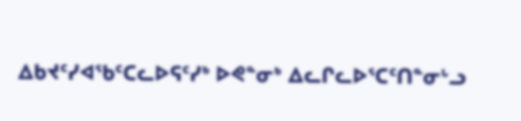ᐃᑲᔪᑦᓯᐊᖃᑦᑕᓚᐅᕋᑦᓯᒃ ᐅᕙᓐᓂᒃ ᐃᓚᒋᓚᐅᕐᑕᑦᑎᓐᓂᒡᓗ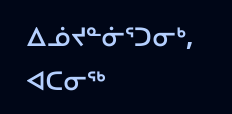ᐃᓅᔪᓐᓃᕐᑐᓂᒃ, ᐊᑕᓂᖅ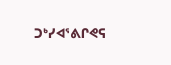ᑐᒃᓯᐊᕐᕕᒋᕙᕋ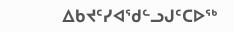ᐃᑲᔪᑦᓯᐊᖁᓪᓗᒍᑦᑕᐅᖅ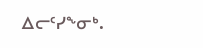ᐃᓕᑦᓯᖕᓂᒃ.